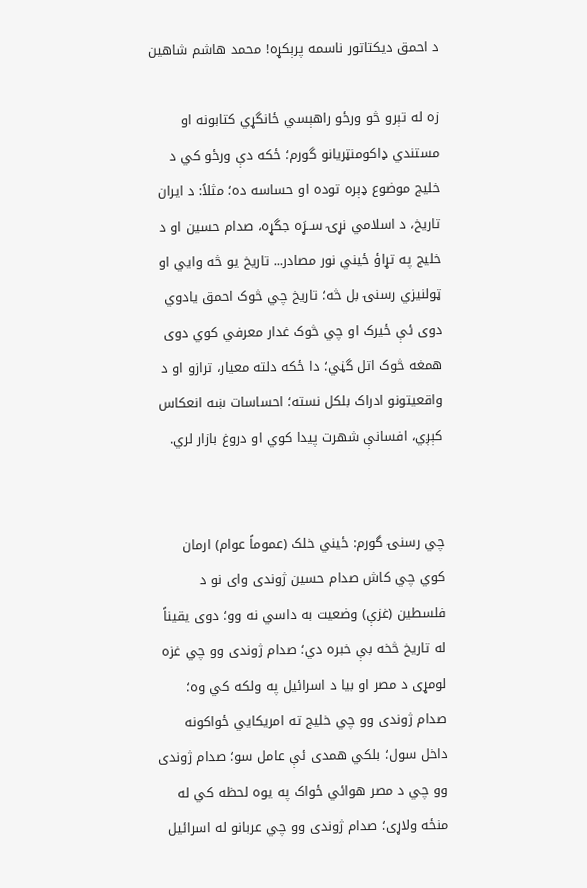د احمق دیکتاتور ناسمه پرېکړه! محمد هاشم شاهین

زه له تېرو څو ورځو راهېسي ځانگړي کتابونه او مستندي ډاکومنټریانو گورم؛ ځکه دې ورځو کي د خلیج موضوع ډېره توده او حساسه ده؛ مثلاً: د ایران تاریخ، د اسلامي نړۍ ســړَه جگړه، صدام حسین او د خلیج په تړاؤ ځیني نور مصادر... تاریخ یو څه وایي او ټولنیزي رسنۍ بل څه؛ تاریخ چي څوک احمق یادوي دوی ئې ځیرک او چي څوک غدار معرفي کوي دوی همغه څوک اتل گڼي؛ دا ځکه دلته معیار، ترازو او د واقعیتونو ادراک بلکل نسته؛ احساسات ښه انعکاس کېږي، افسانې شهرت پیدا کوي او دروغ بازار لري.


چي رسنۍ گورم: ځیني خلک (عموماً عوام) ارمان کوي چي کاش صدام حسین ژوندی وای نو د فلسطین (غزې) وضعیت به داسي نه وو؛ دوی یقیناً له تاریخ څخه بې خبره دي؛ صدام ژوندی وو چي غزه لومړی د مصر او بیا د اسرائیل په ولکه کي وه؛ صدام ژوندی وو چي خلیج ته امریکایي ځواکونه داخل سول؛ بلکي همدی ئې عامل سو؛ صدام ژوندی وو چي د مصر هوائي ځواک په یوه لحظه کي له منځه ولاړی؛ صدام ژوندی وو چي عربانو له اسرائيل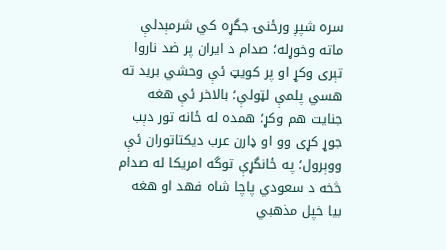سره شپږ ورځنۍ جگړه کي شرمېدلې ماته وخوړله؛ صدام د ایران پر ضد ناروا تېری وکړ او پر کویټ ئې وحشي برید ته هسي پلمې لټولې؛ بالاخر ئې هغه جنایت هم وکړ؛ همده له ځانه تور دېب جوړ کړی وو او ډارن عرب دیکتاتوران ئې ووېرول؛ په ځانگړې توگه امریکا له صدام څخه د سعودي پاچا شاه فهد او هغه بیا خپل مذهبي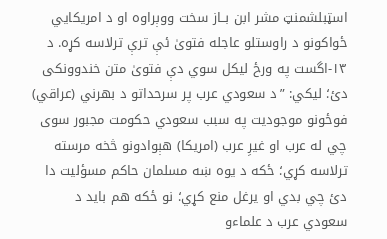اسټبلشمنټ مشر ابن بــاز سخت ووېراوه او د امریکایي ځواکونو د راوستلو عاجله فتویٰ ئې ترې ترلاسه کړه. د ۱۳-اگست په ورځ لیکل سوي دې فتویٰ متن خندوونکی دئ؛ لیکي: ”د سعودي عرب پر سرحداتو د بهرني (عراقي) فوځونو موجودیت په سبب سعودي حکومت مجبور سوی چي له عرب او غیرِ عرب (امریکا) هېوادونو څخه مرسته ترلاسه کړي؛ ځکه د یوه ښه مسلمان حاکم مسؤلیت دا دئ چي بدي او یرغل منع کړي؛ نو ځکه هم باید د سعودي عرب د علماءو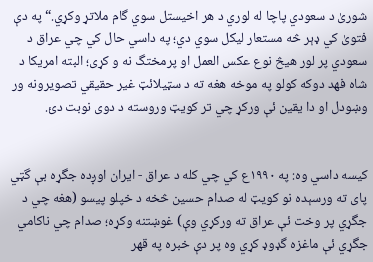شوریٰ د سعودي پاچا له لوري د هر اخیستل سوي گام ملاتړ وکړي.“ په دې فتویٰ کي ډېر څه مستعار لیکل سوي دي؛ په داسي حال کي چي عراق د سعودي پر لور هیڅ نوع عکس العمل او پرمختگ نه و کړی؛ البته امریکا د شاه فهد دوکه کولو په موخه هغه ته د سټیلائټ غیر حقیقي تصویرونه ور وښودل او دا یقین ئې ورکړ چي تر کویټ وروسته د دوی نوبت دئ.


کیسه داسي وه: په ۱۹۹۰ع کي چي کله د عراق - ایران اوږده جگړه بې گټي پای ته ورسېده نو کویټ له صدام حسین څخه د خپلو پیسو (هغه چي د جگړي پر وخت ئې عراق ته ورکړي وې) غوښتنه وکړه؛ صدام چي ناکامي جگړي ئې ماغزه گډوډ کړي وه پر دې خبره په قهر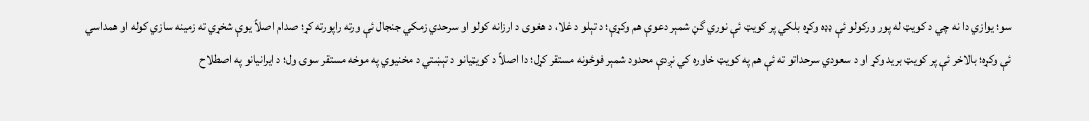سو؛ یوازي دا نه چي د کویټ له پور ورکولو ئې ډډه وکړه بلکي پر کویټ ئې نوري گڼ شمېر دعوې هم وکړې؛ د تېلو د غلا، د هغوی د ارزانه کولو او سرحدي زمکي جنجال ئې ورته راپورته کړ؛ صدام اصلاً یوې شخړي ته زمینه سازي کوله او همداسي ئې وکړه؛ بالاخر ئې پر کویټ برید وکړ او د سعودي سرحداتو ته ئې هم په کویټ خاوره کي نږدې محدود شمېر فوځونه مستقر کړل؛ دا اصلاً د کویټیانو د تېښتي د مخنیوي په موخه مستقر سوۍ ول؛ د ایرانیانو په اصطلاح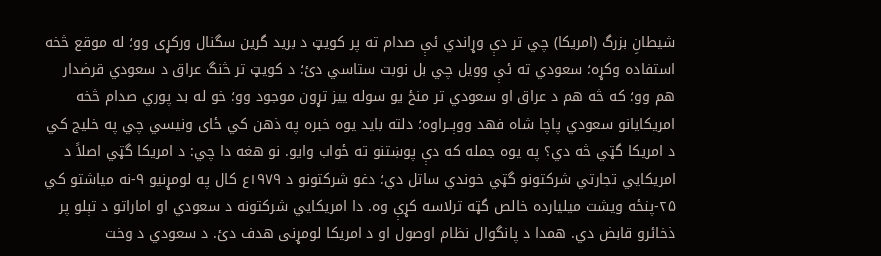شیطانِ بزرگ (امریکا) چي تر دې وړاندي ئې صدام ته پر کویټ د برید گرین سگنال ورکړی وو؛ له موقع څخه استفاده وکړه؛ سعودي ته ئې وویل چي بل نوبت ستاسي دئ؛ د کویټ تر څنگ عراق د سعودي قرضدار هم وو؛ که څه هم د عراق او سعودي تر منځ یو سوله ییز تړون موجود وو؛ خو له بد پوري صدام څخه امریکایانو سعودي پاچا شاه فهد ووېــراوه؛ دلته باید یوه خبره په ذهن کي ځای ونیسي چي په خلیج کي د امریکا گټي څه دي؟ په یوه جمله که دې پوښتنو ته ځواب وایو. نو هغه دا چي: د امریکا گټي اصلاً د امریکایي تجارتي شرکتونو گټي خوندي ساتل دي؛ دغو شرکتونو د ۱۹۷۹ع کال په لومړنیو ۹-نه میاشتو کي ۲۵-پنځه ویشت میلیارده خالص گټه ترلاسه کړې وه. دا امریکایي شرکتونه د سعودي او اماراتو د تېلو پر ذخائرو قابض دي. همدا د پانگوال نظام اوصول او د امریکا لومړنی هدف دئ. د سعودي د وخت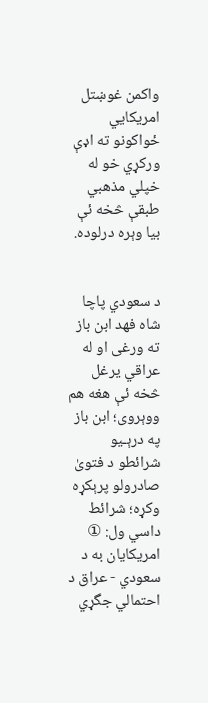واکمن غوښتل امریکایي ځواکونو ته اډې ورکړي خو له خپلي مذهبي طبقې څخه ئې بیا وېره درلوده.


د سعودي پاچا شاه فهد ابن باز ته ورغی او له عراقي یرغل څخه ئې هغه هم ووېروی؛ ابن باز په درېـیو شرائطو د فتویٰ صادرولو پرېکړه وکړه؛ شرائط داسي ول: ① امریکایان به د سعودي - عراق د احتمالي جگړي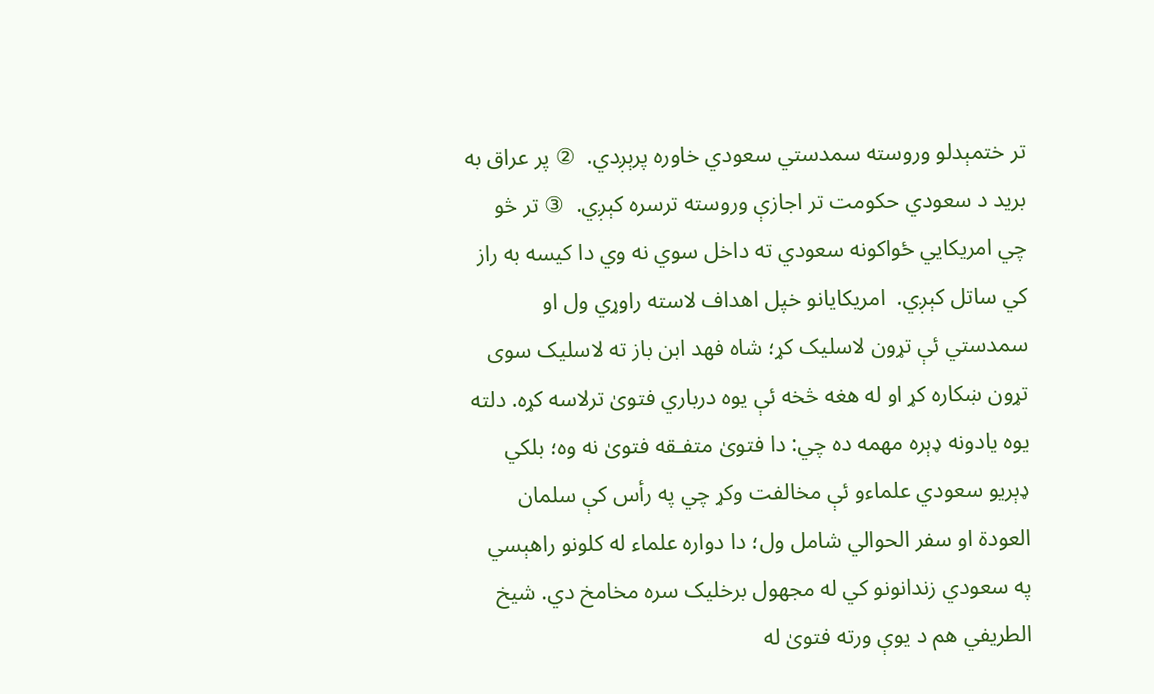تر ختمېدلو وروسته سمدستي سعودي خاوره پرېږدي.  ② پر عراق به برید د سعودي حکومت تر اجازې وروسته ترسره کېږي.  ③ تر څو چي امریکایي ځواکونه سعودي ته داخل سوي نه وي دا کیسه به راز کي ساتل کېږي.  امریکایانو خپل اهداف لاسته راوړي ول او سمدستي ئې تړون لاسلیک کړ؛ شاه فهد ابن باز ته لاسلیک سوی تړون ښکاره کړ او له هغه څخه ئې یوه درباري فتویٰ ترلاسه کړه. دلته یوه یادونه ډېره مهمه ده چي: دا فتویٰ متفـقه فتویٰ نه وه؛ بلکي ډېریو سعودي علماءو ئې مخالفت وکړ چي په رأس کې سلمان العودة او سفر الحوالي شامل ول؛ دا دواره علماء له کلونو راهېسي په سعودي زندانونو کي له مجهول برخلیک سره مخامخ دي. شیخ الطریفي هم د یوې ورته فتویٰ له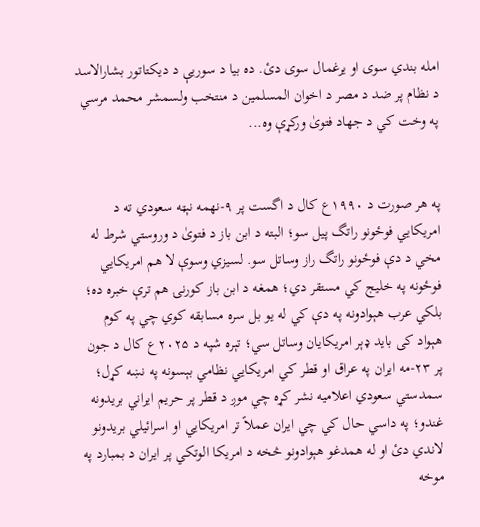امله بندي سوی او یرغمال سوی دئ. ده بیا د سوریې د دیکتاتور بشارالاسد د نظام پر ضد د مصر د اخوان المسلمین د منتخب ولسمشر محمد مرسي په وخت کي د جهاد فتویٰ ورکړې وه...


په هر صورت د ۱۹۹۰ع کال د اگست پر ۹-نهمه نېټه سعودي ته د امریکایي فوځونو راتگ پیل سو؛ البته د ابن باز د فتویٰ د وروستي شرط له مخي د دې فوځونو راتگ راز وساتل سو. لسیزي وسوې لا هم امریکایي فوځونه په خلیج کي مستقر دي؛ همغه د ابن باز کورنۍ هم ترې خبره ده؛ بلکي عرب هېوادونه په دې کي له یو بل سره مسابقه کوي چي په کوم هېواد کی باید ډېر امریکایان وساتل سي؛ تېره شپه د ۲۰۲۵ع کال د جون پر ۲۳-مه ایران په عراق او قطر کي امریکایي نظامي بېسونه په نښه کړل؛ سمدستي سعودي اعلامیه نشر کړه چي موږ د قطر پر حریم ایراني بریدونه غندو؛ په داسي حال کي چي ایران عملاً تر امریکایي او اسرائیلي بریدونو لاندي دئ او له همدغو هېوادونو څخه د امریکا الوتکي پر ایران د بمبارد په موخه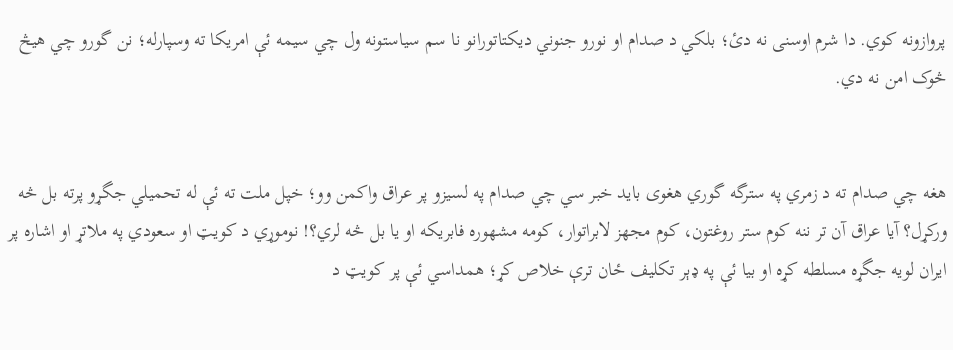پروازونه کوي. دا شرم اوسنی نه دئ؛ بلکي د صدام او نورو جنوني دیکتاتورانو نا سم سیاستونه ول چي سیمه ئې امریکا ته وسپارله؛ نن گورو چي هیڅ څوک امن نه دي.


هغه چي صدام ته د زمري په سترگه گوري هغوی باید خبر سي چي صدام په لسیزو پر عراق واکمن وو؛ خپل ملت ته ئې له تحمیلي جگړو پرته بل څه ورکړل؟ آیا عراق آن تر ننه کوم ستر روغتون، کوم مجهز لابراتوار، کومه مشهوره فابریکه او یا بل څه لري؟! نوموړي د کویټ او سعودي په ملاتړ او اشاره پر ایران لویه جگړه مسلطه کړه او بیا ئې په ډېر تکلیف ځان ترې خلاص کړ؛ همداسي ئې پر کویټ د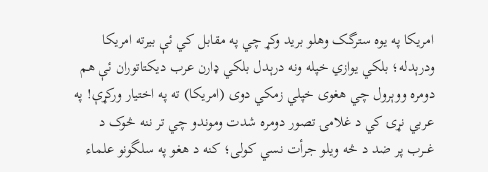امریکا په یوه سترگـک وهلو برید وکړ چي په مقابل کي ئې بیرته امریکا ودرېدله؛ بلکي یوازي خپله ونه درېدل بلکي ډارن عرب دیکتاتوران ئې هم دومره ووېرول چي هغوی خپلي زمکي دوی (امریکا) ته په اختیار ورکړې! په عربي نړۍ کي د غلامۍ تصور دومره شدت وموندو چي تر ننه څوک د غــرب پر ضد د څه ویلو جرأت نسي کولی؛ کنه د هغو په سلگونو علماء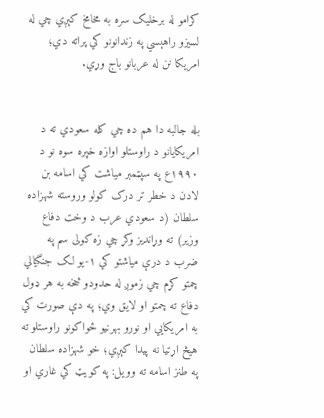کرامو له برخلیک سره به مخامخ کېږي چي له لسیزو راهېسي په زندانونو کي پراته دي؛ امریکا نن له عربانو باج وړي.


بله جالبه دا هم ده چي کله سعودي ته د امریکایانو د راوستلو اوازه خپره سوه نو د ۱۹۹۰ع په سپټمبر میاشت کي اسامه بن لادن د خطر تر درک کولو وروسته شهزاده سلطان (د سعودي عرب د وخت دفاع وزیر) ته وړاندیز وکړ چي زه کولی سم په ضرب د درې میاشتو کي ۱-یو لک جنگیالي چمتو کړم چي زموږ له حدودو څخه به هر ډول دفاع ته چمتو او لایق وي؛ په دې صورت کي به امریکایي او نورو بهرنیو ځواکونو راوستلو ته هیڅ اړتیا نه پیدا کېږي؛ خو شهزاده سلطان په طنز اسامه ته وویل: په کويټ کي غاري او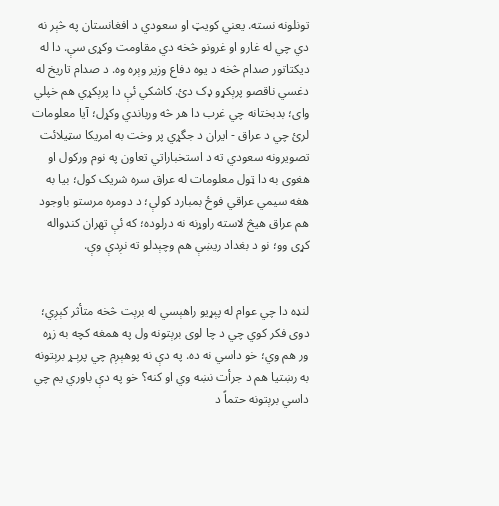تونلونه نسته. یعني کویټ او سعودي د افغانستان په څېر نه دي چي له غارو او غرونو څخه دي مقاومت وکړی سې. دا له دیکتاتور صدام څخه د یوه دفاع وزير وېره وه. د صدام تاریخ له دغسي ناقصو پرېکړو ډک دئ. کاشکي ئې دا پرېکړي هم خپلي وای؛ بدبختانه چي غرب دا هر څه ورباندي وکړل؛ آیا معلومات لرئ چي د عراق - ایران د جگړي پر وخت به امریکا سټیلائت تصویرونه سعودي ته د استخباراتي تعاون په نوم ورکول او هغوی به دا ټول معلومات له عراق سره شریک کول؛ بیا به هغه سیمي عراقي فوځ بمبارد کولې؛ د دومره مرستو باوجود هم عراق هیڅ لاسته راوړنه نه درلوده؛ که ئې تهران کنډواله کړی وو؛ نو د بغداد ريښې هم وچېدلو ته نږدې وې.


لنډه دا چي عوام له پېړیو راهېسي له برېت څخه متأثر کېږي؛ دوی فکر کوي چي د چا لوی برېتونه ول په همغه کچه به زړه ور هم وي؛ خو داسي نه ده. په دې نه پوهېږم چي پرېـړ برېتونه به رښتیا هم د جرأت نښه وي او کنه؟ خو په دې باوري یم چي داسي برېتونه حتماً د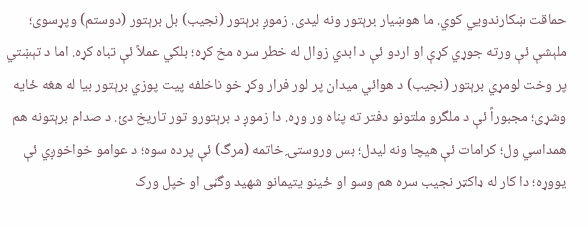حماقت ښکارندويي کوي. ما هوښیار برېتور ونه لیدی. زموږ برېتور (نجیب) بل برېتور (دوستم) وپړسوی؛ ملېشې ئې ورته جوړي کړې او اردو ئې د ابدي زوال له خطر سره مخ کړه؛ بلکي عملاً ئې تباه کړه. اما د تېښتي پر وخت لومړي برېتور (نجیب) د هوائي میدان پر لور فرار وکړ خو ناخلفه پیت پوزي برېتور بیا له هغه ځایه وشړی؛ مجبوراً ئې د ملگرو ملتونو دفتر ته پناه ور وړه. دا زموږ د برېتورو تور تاریخ دئ. د صدام برېتونه هم همداسي ول؛ کرامات ئې هیچا ونه لیدل؛ بس وروستۍ خاتمه (مرگ) ئې پرده سوه؛ د عوامو خواخوږي ئې یووړه؛ دا کار له ډاکټر نجیب سره هم وسو او ځینو یتیمانو شهید وگڼی او خپل ورک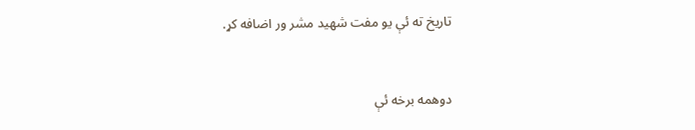تاریخ ته ئې یو مفت شهید مشر ور اضافه کړ.


دوهمه برخه ئې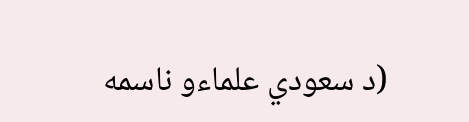(د سعودي علماءو ناسمه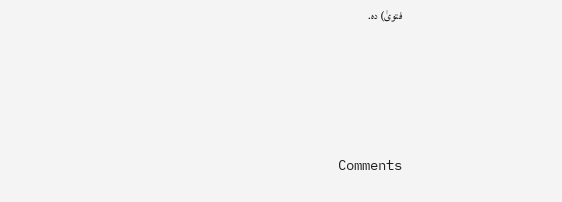فتویٰ) ده.





Comments